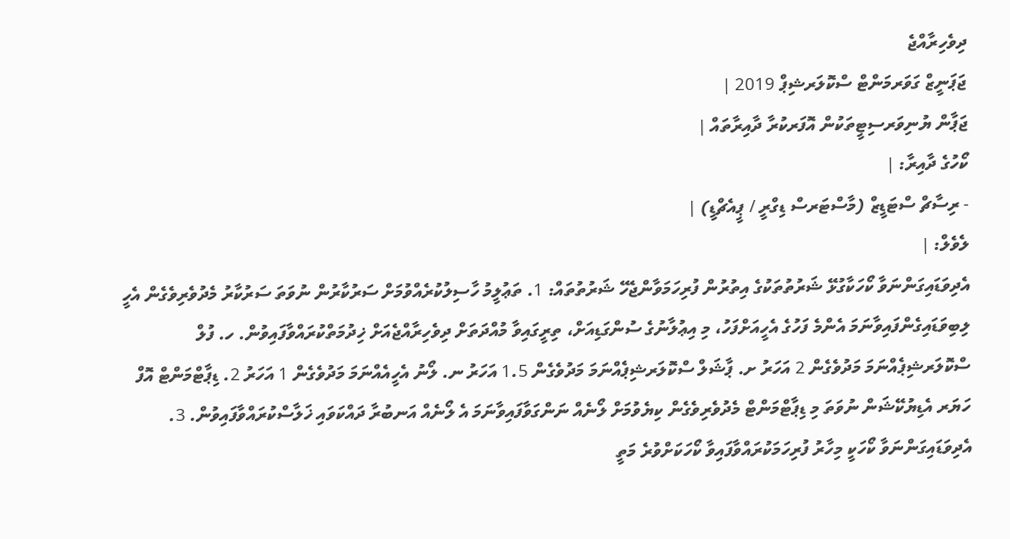ދިވެހިރާއްޖެ
ޖަޕަނީޒް ގަވަރމަންޓް ސްކޮލަރޝިޕް 2019 |
ޖަޕާން ޔުނިވަރސިޓީތަކުން އޮފަރކުރާ ދާއިރާތައް |
ކޯހުގެ ދާއިރާ: |
- ރިސާޗް ސްޓަޑީޒް (މާސްޓަރސް ޑިގްރީ / ޕީއެޗްޑީ) |
ލެވެލް: |
އެދިވަޑައިގަންނަވާ ކޯހަކާގުޅޭ ޝަރުތުތަކުގެ އިތުރުން ފުރިހަމަވާންޖެހޭ ޝަރުތުތައް: 1. ތަޢުލީމު ހާސިލުކުރެއްވުމަށް ސަރުކާރުން ނުވަތަ ސަރުކާރު މެދުވެރިވެގެން އެހީ ލިބިވަޑައިގެންފައިވާނަމަ އެންމެ ފަހުގެ އެހީއަށްފަހު، މި އިޢުލާނުގެ ސުންގަޑިއަށް، ތިރީގައިވާ މުއްދަތަށް ދިވެހިރާއްޖެއަށް ޚިދުމަތްކުރައްވާފައިވުން. ހ. ފުލް ސްކޮލަރޝިޕެއްނަމަ މަދުވެގެން 2 އަހަރު ށ. ޕާޝަލް ސްކޮލަރޝިޕެއްނަމަ މަދުވެގެން 1.5 އަހަރު ނ. ލޯނު އެހީއެއްނަމަ މަދުވެގެން 1 އަހަރު 2. ޑިޕާޓްމަންޓް އޮފް ހަޔަރ އެޑިޔުކޭޝަން ނުވަތަ މި ޑިޕާޓްމަންޓް މެދުވެރިވެގެން ކިޔެވުމަށް ލޯނެއް ނަންގަވާފައިވާނަމަ އެ ލޯނެއް އަނބުރާ ދައްކަވައި ޚަލާސްކުރައްވާފައިވުން. 3. އެދިވަޑައިގަންނަވާ ކޯހަކީ މިހާރު ފުރިހަމަކުރައްވާފައިވާ ކޯހަކަށްވުރެ މަތީ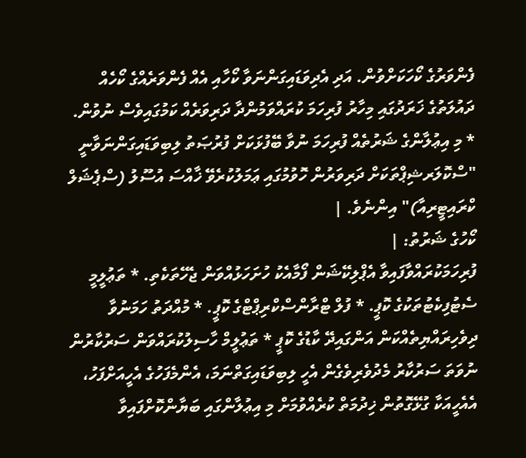ފެންވަރުގެ ކޯހަކަށްވުން. އަދި އެދިވަޑައިގަންނަވާ ކޯހާއި އެއް ފެންވަރެއްގެ ކޯހެއް ދައުލަތުގެ ޚަރަދުގައި މިހާރު ފުރިހަމަ ކުރައްވަމުންދާ ދަރިވަރެއް ކަމުގައިވެސް ނުވުން.
* މި އިޢުލާންގެ ޝަރުތެއް ފުރިހަމަ ނުވާ ބޭފުޅަކަށް ފުރުޞަތު ލިބިވަޑައިގަންނަވާނީ "ސްކޮލަރޝިޕްތަކަށް ދަރިވަރުން ހޮވުމުގައި ޢަމަލުކުރެވޭ ޚާއްސަ އުސޫލު (ސްޕެޝަލް ކްރައިޓީރިއާ)" އިންނެވެ. |
ކޯހުގެ ޝަރުތު: |
ފުރިހަމަކުރައްވާފައިވާ އެޕްލިކޭޝަން ފޯމާއެކު ހުށަހަޅުއްވަން ޖެހޭތަކެތި. * ތަޢުލީމީ ސެޓުފިކެޓުތަކުގެ ކޮޕީ. * ފުލް ޓްރާންސްކްރިޕްޓްގެ ކޮޕީ. * މުއްދަތު ހަމަނުވާ ދިވެހިރައްޔިތެއްކަން އަންގައިދޭ ކާޑުގެ ކޮޕީ * ތަޢުލީމް ހާސިލުކުރައްވަން ސަރުކާރުން ނުވަތަ ސަރުކާރު މެދުވެރިވެގެން އެހީ ލިބިވަޑައިގަތްނަމަ، އެންމެފަހުގެ އެހީއަށްފަހު، އެއެހީއަކާ ގުޅޭގޮތުން ޚިދުމަތް ކުރެއްވުމަށް މި އިޢުލާންގައި ބަޔާންކޮށްފައިވާ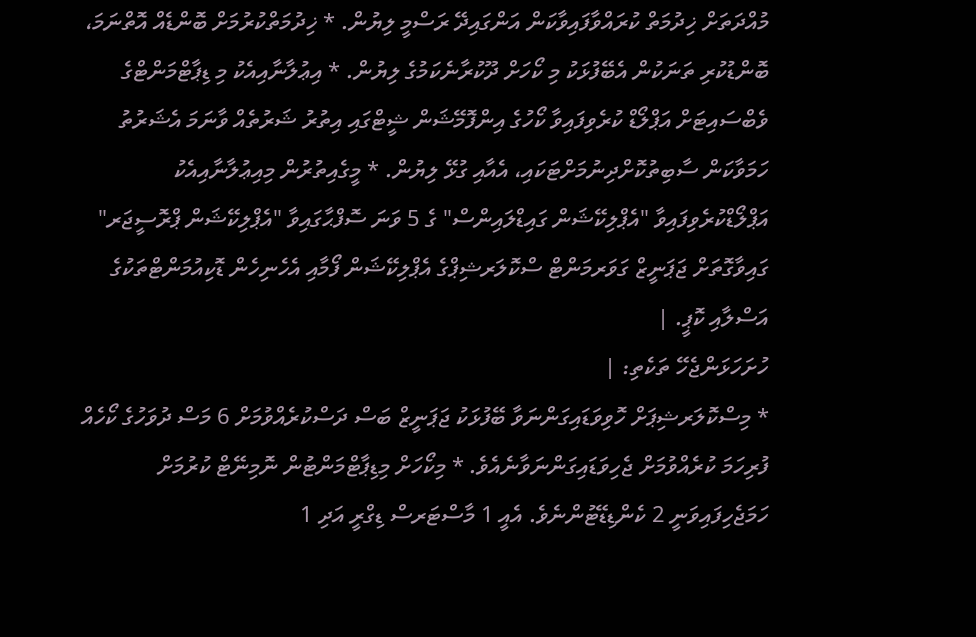މުއްދަތަށް ޚިދުމަތް ކުރައްވާފައިވާކަން އަންގައިދޭ ރަސްމީ ލިޔުން. * ޚިދުމަތްކުރުމަށް ބޮންޑެއް އޮތްނަމަ، ބޮންޑުކުރި ތަނަކުން އެބޭފުޅަކު މި ކޯހަށް ދޫކުރާނެކަމުގެ ލިޔުން. * އިޢުލާނާއިއެކު މި ޑިޕާޓްމަންޓްގެ ވެބްސައިޓަށް އަޕްލޯޑް ކުރެވިފައިވާ ކޯހުގެ އިންފޮމޭޝަން ޝީޓްގައި އިތުރު ޝަރުތެއް ވާނަމަ އެޝަރުތު ހަމަވާކަން ސާބިތުކޮށްދިނުމަށްޓަކައި، އެއާއި ގުޅޭ ލިޔުން. * މީގެއިތުރުން މިއިޢުލާނާއިއެކު އަޕްލޯޑްކުރެވިފައިވާ "އެޕްލިކޭޝަން ގައިޑްލައިންސް" ގެ 5 ވަނަ ސޮފްޙާގައިވާ "އެޕްލިކޭޝަން ޕްރޮސީޖަރ" ގައިވާގޮތަށް ޖަޕަނީޒް ގަވަރމަންޓް ސްކޮލަރޝިޕްގެ އެޕްލިކޭޝަން ފޯމާއި އެހެނިހެން ޑޮކިއުމަންޓްތަކުގެ އަސްލާއި ކޮޕީ. |
ހުށަހަޅަންޖެހޭ ތަކެތި: |
* މިސްކޮލަރޝިޕަށް ހޮވިވަޑައިގަންނަވާ ބޭފުޅަކު ޖަޕަނީޒް ބަސް ދަސްކުރެއްވުމަށް 6 މަސް ދުވަހުގެ ކޯހެއް ފުރިހަމަ ކުރެއްވުމަށް ޖެހިވަޑައިގަންނަވާނެއެވެ. * މިކޯހަށް މިޑިޕާޓްމަންޓުން ނޮމިނޭޓް ކުރުމަށް ހަމަޖެހިފައިވަނީ 2 ކެންޑިޑޭޓުންނެވެ. އެއީ 1 މާސްޓަރސް ޑިގްރީ އަދި 1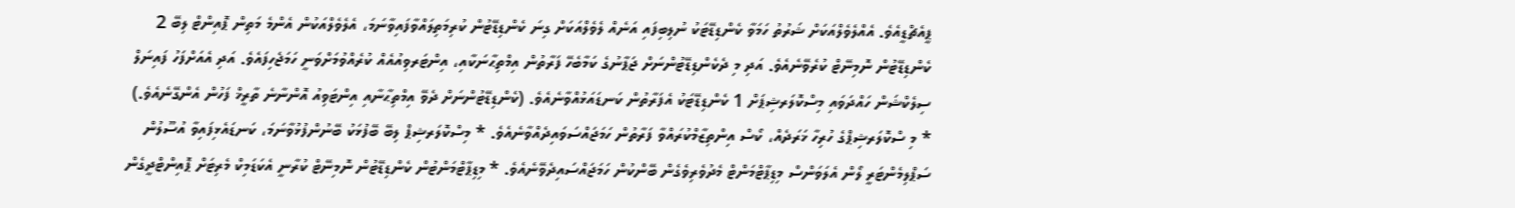ޕީއެޗްޑީއެވެ. އެއްލެވެލްއަކަށް ޝަރުތު ހަމަވާ ކެންޑިޑޭޓަކު ނުލިބިފައި އަނެއް ލެވެލްއަކަށް ގިނަ ކެންޑިޑޭޓުން ކުރިމަތިލައްވާފައިވާނަމަ، އެލެވެލްއަކުން އެންމެ މަތިން ޕޮއިންޓް ލިބޭ 2 ކެންޑިޑޭޓުން ނޮމިނޭޓް ކުރެވޭނެއެވެ. އަދި މި ދެކެންޑިޑޭޓުންނަށް ޖަޕާނުގެ ކަމާބެހޭ ފަރާތުން އިމްތިޙާނަކާއި، އިންޓަރވިއުއެއް ކުރެއްވުމަށްވަނީ ހަމަޖެހިފައެވެ. އަދި އެއަށްފަހު ފައިނަލް ސިލެކްޝަން ހައްދަވައި މިސްކޮލަރޝިޕަށް 1 ކެންޑިޑޭޓަކު އެފަރާތުން ކަނޑައަޅުއްވާނެއެވެ. (ކެންޑިޑޭޓުންނަށް ދެވޭ އިމްތިޙާނާއި އިންޓަވިއު އޮންނާނެ ތާރީޚް ފަހުން އެންގޭނެއެވެ.) * މި ސްކޮލަރޝިޕްގެ ހުރިހާ ޚަރަދެއް، ކޯސް އިންތިޒާމްކުރައްވާ ފަރާތުން ހަމަޖައްސަވައިދެއްވާނެއެވެ. * މިސްކޮލަރޝިޕް ލިބޭ ބޭފުޅަކު ބޭނުންފުޅުވާނަމަ، ކަނޑައެޅިފައިވާ އުސޫލުން ސަޕްލިމެންޓަރީ ލޯން އެލަވަންސް މިޑިޕާޓްމަންޓް މެދުވެރިވެގެން ބޭންކުން ހަމަޖައްސައިދެވޭނެއެވެ. * މިޑިޕާޓްމަންޓުން ކެންޑިޑޭޓުން ނޮމިނޭޓް ކުރާނީ އެކަޑަމިކް މެރިޓަށް ޕޮއިންޓްދީގެން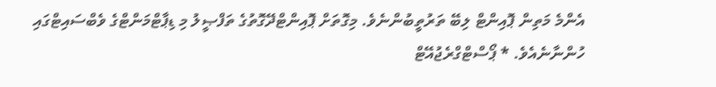އެންމެ މަތިން ޕޮއިންޓް ލިބޭ ތަރުތީބުންނެވެ. މިގޮތަށް ޕޮއިންޓްދޭގޮތުގެ ތަފްޞީލު މި ޑިޕާޓްމަންޓްގެ ވެބްސައިޓްގައި ހުންނާނެއެވެ. * ޕޯސްޓްގްރެޖުއޭޓް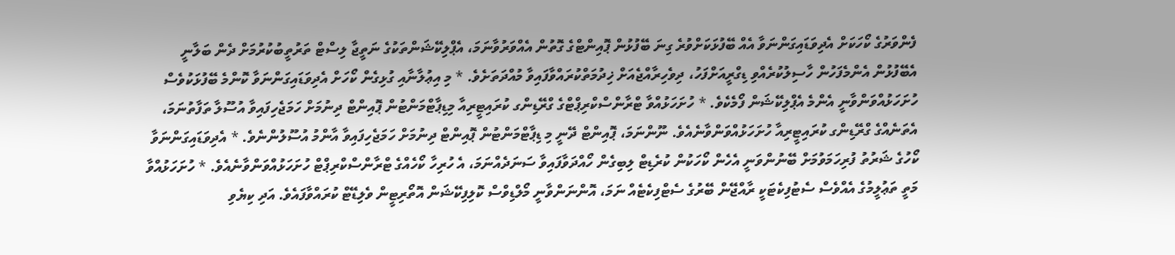ފެންވަރުގެ ކޯހަކަށް އެދިވަޑައިގަންނަވާ އެއް ބޭފުޅަކަށްވުރެ ގިނަ ބޭފުޅުން ޕޮއިންޓްގެ ގޮތުން އެއްވަރުވާނަމަ، އެޕްލިކޭޝަންތަކުގެ ނަތީޖާ ލިސްޓް ތަރުތީބުކުރުމަށް ދެން ބަލާނީ އެބޭފުޅުން އެންމެފަހުން ހާސިލުކުރެއްވި ޑިގްރީއަށްފަހު، ދިވެހިރާއްޖެއަށް ޚިދުމަތްކުރައްވާފައިވާ މުއްދަތަށެވެ. * މި އިޢުލާނާއި ގުޅިގެން ކޯހަށް އެދިވަޑައިގަންނަވާ ކޮންމެ ބޭފުޅަކުވެސް ހުށަހަޅުއްވަންވާނީ އެންމެ އެޕްލިކޭޝަން ފޯމެކެވެ. * ހުށަހަޅުއްވާ ޓްރާންސްކްރިޕްޓްގެ ގްރޭޑިންގ ކުރައިޓީރިއާ މިޑިޕާޓްމަންޓުން ޕޮއިންޓް ދިނުމަށް ހަމަޖެހިފައިވާ އުސޫލާ ތަފާތުނަމަ، އެތަނެއްގެ ގްރޭޑިންގ ކުރައިޓީރިއާ ހުށަހަޅުއްވަންވާނެއެވެ. ނޫންނަމަ، ޕޮއިންޓް ދޭނީ މި ޑިޕާޓްމަންޓުން ޕޮއިންޓް ދިނުމަށް ހަމަޖެހިފައިވާ އާންމު އުސޫލުންނެވެ. * އެދިވަޑައިގަންނަވާ ކޯހުގެ ޝަރުތު ފުރިހަމަވުމަށް ބޭނުންވަނީ އެހެން ކޯހަކުން ކުރެޑިޓް ލިބިގެން ހޯއްދަވާފައިވާ ސަނަދެއްނަމަ، އެ ހުރިހާ ކޯހެއްގެ ޓްރާންސްކްރިޕްޓް ހުށަހަޅުއްވަންވާނެއެވެ. * ހުށަހަޅުއްވާ މަތީ ތަޢުލީމުގެ އެއްވެސް ސެޓުފިކެޓަކީ ރާއްޖޭން ބޭރުގެ ސެޓްފިކެޓެއް ނަމަ، އޮންނަންވާނީ މޯލްޑިވްސް ކޮލިފިކޭޝަން އޮތޯރިޓީން ވެލިޑޭޓް ކުރައްވާފައެވެ. އަދި ކިޔެވި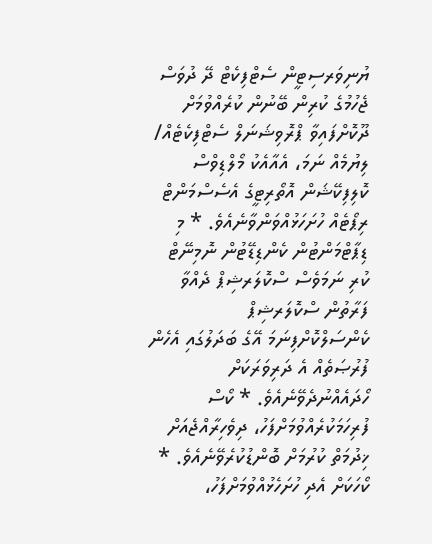ޔުނިވަރސިޓީން ސެޓްފިކެޓް ދޭ ދުވަސް ޖެހުމުގެ ކުރިން ބޭނުން ކުރެއްވުމަށް ދޫކޮށްފައިވާ ޕްރޮވިޝަނަލް ސެޓްފިކެޓެއް/ ލިޔުމެއް ނަމަ، އެއާއެކު މޯލްޑިވްސް ކޮލިފިކޭޝަން އޮތޯރިޓީގެ އެސެސްމަންޓް ރިޕޯޓެއް ހުށަހަޅުއްވަންވާނެއެވެ. * މި ޑިޕާޓްމަންޓުން ކެންޑިޑޭޓުން ނޮމިނޭޓް ކުރި ނަމަވެސް ސްކޮލަރޝިޕް ދެއްވާ ފަރާތުން ސްކޮލަރޝިޕް ކެންސަލްކޮށްފިނަމަ އޭގެ ބަދަލުގައި އެހެން ފުރުޞަތެއް އެ ދަރިވަރަކަށް ހޯދައެއްނުދެވޭނެއެވެ. * ކޯސް ފުރިހަމަކުރެއްވުމަށްފަހު، ދިވެހިރާއްޖެއަށް ޚިދުމަތް ކުރުމަށް ބޮންޑުކުރެވޭނެއެވެ. * ކޯހަކަށް އެދި ހުށަހެޅުއްވުމަށްފަހު،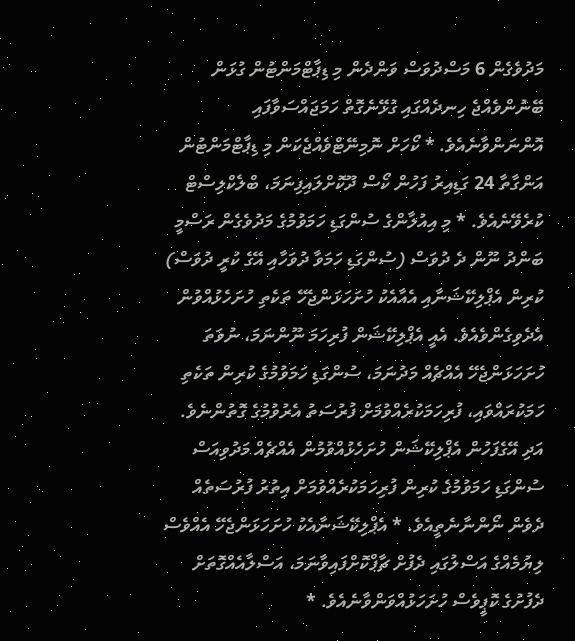މަދުވެގެން 6 މަސްދުވަސް ވަންދެން މި ޑިޕާޓްމަންޓުން ގުޅަން ބޭނުންވެއްޖެ ހިނދެއްގައި ގުޅޭނެގޮތް ހަމަޖައްސަވާފައި އޮންނަންވާނެއެވެ. * ކޯހަށް ނޮމިނޭޓްވެއްޖެކަން މި ޑިޕާޓްމަންޓުން އަންގާތާ 24 ގަޑިއިރު ފަހުން ކޯސް ދޫކޮށްލައިފިނަމަ، ބްލެކްލިސްޓް ކުރެވޭނެއެވެ. * މި އިއުލާންގެ ސުންގަޑި ހަމަވުމުގެ މަދުވެގެން ރަސްމީ ބަންދު ނޫން ދެ ދުވަސް (ސުންގަޑި ހަމަވާ ދުވަހާއި އޭގެ ކުރީ ދުވަސް) ކުރިން އެޕްލިކޭޝަނާއި އެއާއެކު ހުށަހަޅަންޖެހޭ ތަކެތި ހުށަހެޅުއްވުން އެދެވިގެންވެއެވެ. އެއީ އެޕްލިކޭޝަން ފުރިހަމަ ނޫންނަމަ، ނުވަތަ ހުށަހަޅަންޖެހޭ އެއްޗެއް މަދުނަމަ، ސުންގަޑި ހަމަވުމުގެ ކުރިން ތަކެތި ހަމަކުރައްވައި، ފުރިހަމަކުރެއްވުމަށް ފުރުސަތު އެރުވުމުގެ ގޮތުންނެވެ. އަދި އޭގެފަހުން އެޕްލިކޭޝަން ހުށަހެޅުއްވުމުން އެއްޗެއް މަދުވިއަސް ސުންގަޑި ހަމަވުމުގެ ކުރިން ފުރިހަމަކުރެއްވުމަށް އިތުރު ފުރުސަތެއް ދެވެން ނޯންނާނެތީއެވެ. * އެޕްލިކޭޝަނާއެކު ހުށަހަޅަންޖެހޭ އެއްވެސް ލިޔުމެއްގެ އަސްލުގައި ދެފުށް ޗާޕްކޮށްފައިވާނަމަ، އަސްލާއެއްގޮތަށް ދެފުށުގެ ކޮޕީވެސް ހުށަހަޅުއްވަންވާނެއެވެ. *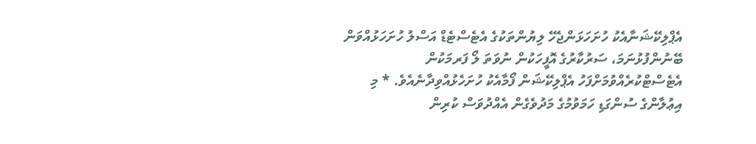އެޕްލިކޭޝަނާއެކު ހުށަހަޅަންޖެހޭ ލިޔުންތަކުގެ އެޓެސްޓެޑް އަސްލު ހުށަހަޅުއްވަން ބޭނުންފުޅުނަމަ، ސަރުކާރުގެ އޮފީހަކުން ނުވަތަ ލޯ ފަރމަކުން އެޓެސްޓްކުރެއްވުމަށްފަހު އެޕްލިކޭޝަން ފޯމާއެކު ހުށަހެޅުއްވިދާނެއެވެ. * މި އިޢުލާންގެ ސުންގަޑި ހަމަވުމުގެ މަދުވެގެން އެއްދުވަސް ކުރިން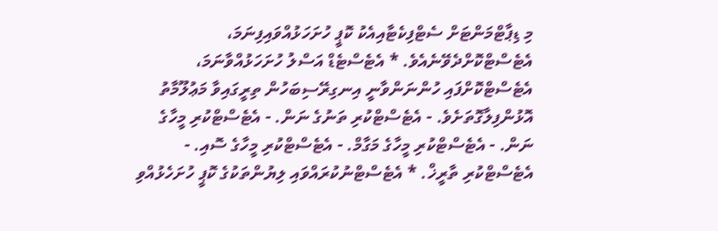މި ޑިޕާޓްމަންޓަށް ސެޓްފިކެޓާއިއެކު ކޮޕީ ހުށަހަޅުއްވައިފިނަމަ، އެޓެސްޓްކޮށްދެވޭނެއެވެ. * އެޓެސްޓެޑް އަސްލު ހުށަހަޅުއްވާނަމަ، އެޓެސްޓްކޮށްފައި ހުންނަންވާނީ އިނގިރޭސިބަހުން ތިރީގައިވާ މަޢުލޫމާތު އޮޅުންފިލާގޮތަށެވެ. - އެޓެސްޓްކުރި ތަނުގެ ނަން. - އެޓެސްޓްކުރި މީހާގެ ނަން. - އެޓެސްޓްކުރި މީހާގެ މަގާމް. - އެޓެސްޓްކުރި މީހާގެ ސޮއި. - އެޓެސްޓްކުރި ތާރީޚް. * އެޓެސްޓްނުކުރައްވައި ލިޔުންތަކުގެ ކޮޕީ ހުށަހެޅުއްވި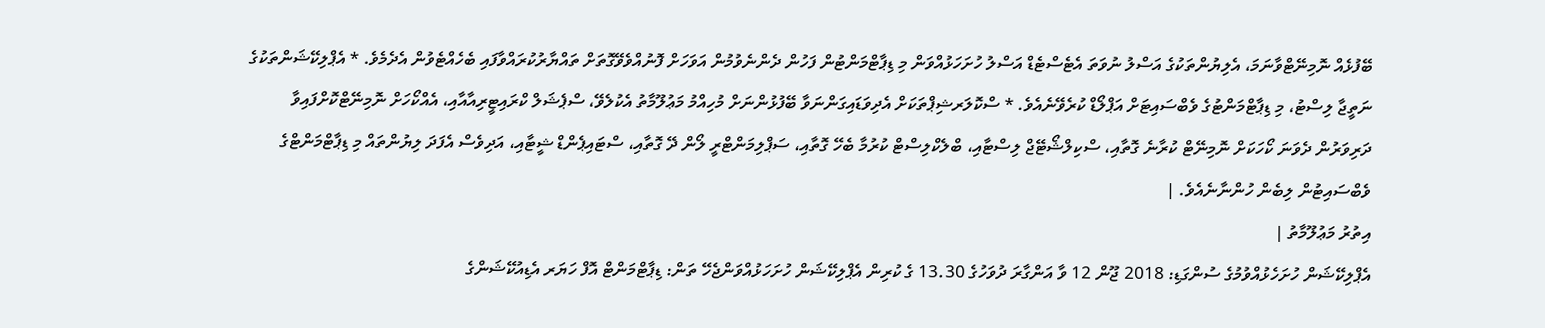ބޭފުޅެއް ނޮމިނޭޓްވާނަމަ، އެލިޔުންތަކުގެ އަސްލު ނުވަތަ އެޓެސްޓެޑް އަސްލު ހުށަހަޅުއްވަން މި ޑިޕާޓްމަންޓުން ފަހުން ދެންނެވުމުން އަވަހަށް ފޮނުއްވެވޭގޮތަށް ތައްޔާރުކުރައްވާފައި ބެހެއްޓެވުން އެދެމެވެ. * އެޕްލިކޭޝަންތަކުގެ ނަތީޖާ ލިސްޓު، މި ޑިޕާޓްމަންޓުގެ ވެބްސައިޓަށް އަޕްލޯޑް ކުރެވޭނެއެވެ. * ސްކޮލަރޝިޕްތަކަށް އެދިވަޑައިގަންނަވާ ބޭފުޅުންނަށް މުހިއްމު މަޢުލޫމާތު އެކުލެވޭ، ސްޕެޝަލް ކްރައިޓީރިއާއާއި، އެއްކޯހަށް ނޮމިނޭޓްކޮށްފައިވާ ދަރިވަރުން ދެވަނަ ކޯހަކަށް ނޮމިނޭޓް ކުރާނެ ގޮތާއި، ސްކިލްޝޯޓޭޖް ލިސްޓާއި، ބްލެކްލިސްޓް ކުރުމާ ބެހޭ ގޮތާއި، ސަޕްލިމަންޓްރީ ލޯން ދޭ ގޮތާއި، ސްޓައިޕެންޑް ޝީޓާއި، އަދިވެސް އެފަދަ ލިޔުންތައް މި ޑިޕާޓްމަންޓްގެ ވެބްސައިޓުން ލިބެން ހުންނާނެއެވެ. |
އިތުރު މަޢުލޫމާތު |
އެޕްލިކޭޝަން ހުށަހެޅުއްވުމުގެ ސުންގަޑި: 2018 ޖޫން 12 ވާ އަންގާރަ ދުވަހުގެ 13.30 ގެ ކުރިން އެޕްލިކޭޝަން ހުށަހަޅުއްވަންޖެހޭ ތަން: ޑިޕާޓްމަންޓް އޮފް ހަޔަރ އެޑިއުކޭޝަންގެ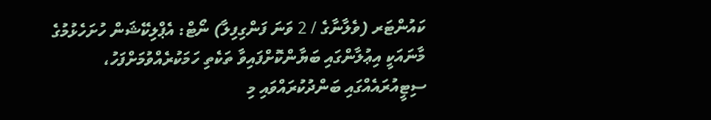ކައުންޓަރ (ވެލާނާގެ / 2 ވަނަ ފަންގިފިލާ) ނޯޓް: އެޕްލިކޭޝަން ހުށަހެޅުމުގެ މާނައަކީ އިޢުލާންގައި ބަޔާންކޮށްފައިވާ ތަކެތި ހަމަކުރެއްވުމަށްފަހު، ސިޓީއުރައެއްގައި ބަންދުކުރައްވައި މި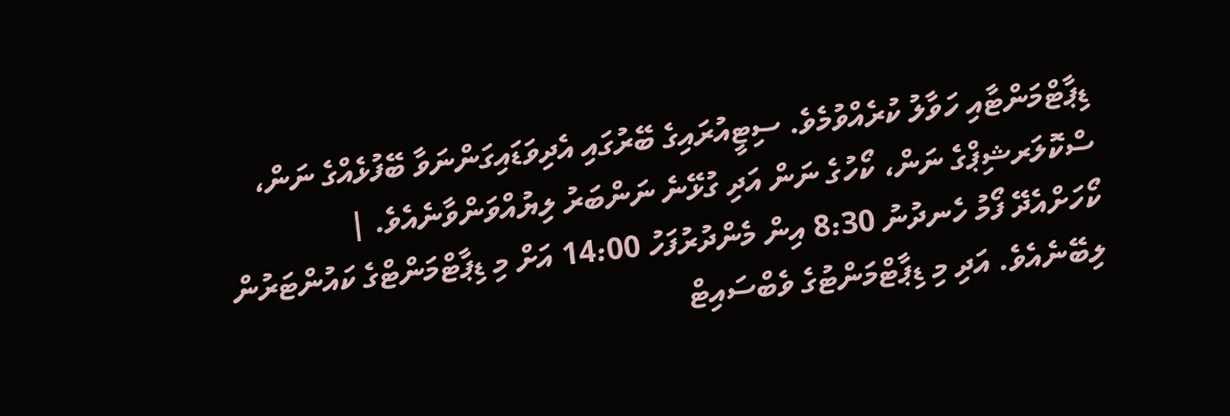ޑިޕާޓްމަންޓާއި ހަވާލު ކުރެއްވުމެވެ. ސިޓީއުރައިގެ ބޭރުގައި އެދިވަޑައިގަންނަވާ ބޭފުޅެއްގެ ނަން، ސްކޮލަރޝިޕްގެ ނަން، ކޯހުގެ ނަން އަދި ގުޅޭނެ ނަންބަރު ލިޔުއްވަންވާނެއެވެ. |
ކޯހަށްއެދޭ ފޯމު ހެނދުނު 8:30 އިން މެންދުރުފަހު 14:00 އަށް މި ޑިޕާޓްމަންޓްގެ ކައުންޓަރުން ލިބޭނެއެވެ. އަދި މި ޑިޕާޓްމަންޓުގެ ވެބްސައިޓް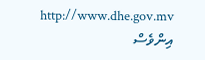http://www.dhe.gov.mv އިންވެސް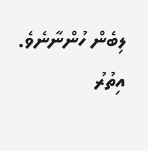ލިބެން ހުންނާނެވެ. އިތުރު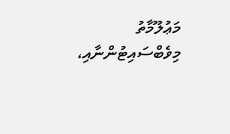މަޢުލޫމާތު މިވެބްސައިޓުންނާއި،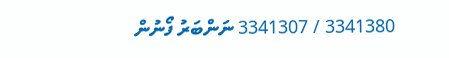3341380 / 3341307 ނަންބަރު ފޯނުން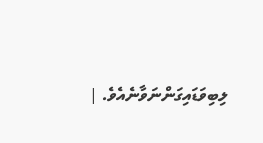ލިބިވަޑައިގަންނަވާނެއެވެ. |